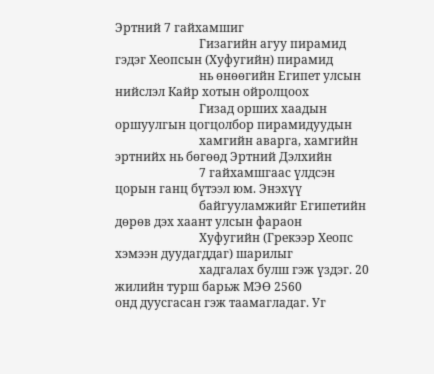Эртний 7 гайхамшиг
                            Гизагийн агуу пирамид гэдэг Хеопсын (Хуфугийн) пирамид
                            нь өнөөгийн Египет улсын нийслэл Кайр хотын ойролцоох
                            Гизад орших хаадын оршуулгын цогцолбор пирамидуудын
                            хамгийн аварга, хамгийн эртнийх нь бөгөөд Эртний Дэлхийн
                            7 гайхамшгаас үлдсэн цорын ганц бүтээл юм. Энэхүү
                            байгууламжийг Египетийн дөрөв дэх хаант улсын фараон
                            Хуфугийн (Грекээр Хеопс хэмээн дуудагддаг) шарилыг
                            хадгалах булш гэж үздэг. 20 жилийн турш барьж МЭӨ 2560
онд дуусгасан гэж таамагладаг. Уг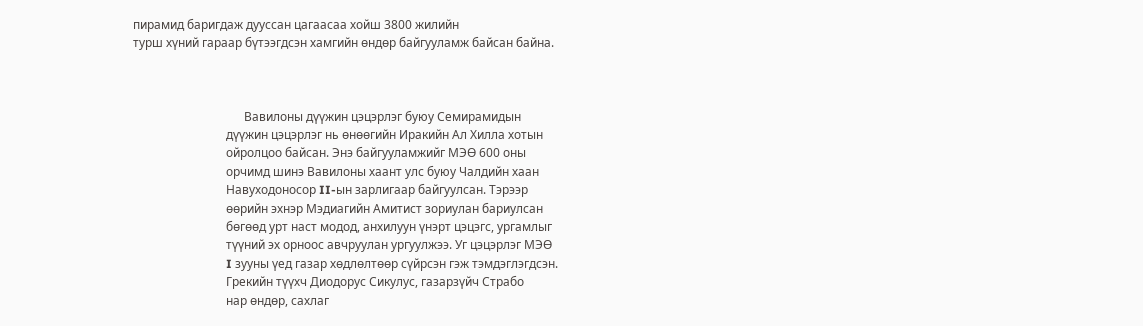пирамид баригдаж дууссан цагаасаа хойш 3800 жилийн
турш хүний гараар бүтээгдсэн хамгийн өндөр байгууламж байсан байна.



                                     Вавилоны дүүжин цэцэрлэг буюу Семирамидын
                               дүүжин цэцэрлэг нь өнөөгийн Иракийн Ал Хилла хотын
                               ойролцоо байсан. Энэ байгууламжийг МЭӨ 600 оны
                               орчимд шинэ Вавилоны хаант улс буюу Чалдийн хаан
                               Навуходоносор II-ын зарлигаар байгуулсан. Тэрээр
                               өөрийн эхнэр Мэдиагийн Амитист зориулан бариулсан
                               бөгөөд урт наст модод, анхилуун үнэрт цэцэгс, ургамлыг
                               түүний эх орноос авчруулан ургуулжээ. Уг цэцэрлэг МЭӨ
                               I зууны үед газар хөдлөлтөөр сүйрсэн гэж тэмдэглэгдсэн.
                               Грекийн түүхч Диодорус Сикулус, газарзүйч Страбо
                               нар өндөр, сахлаг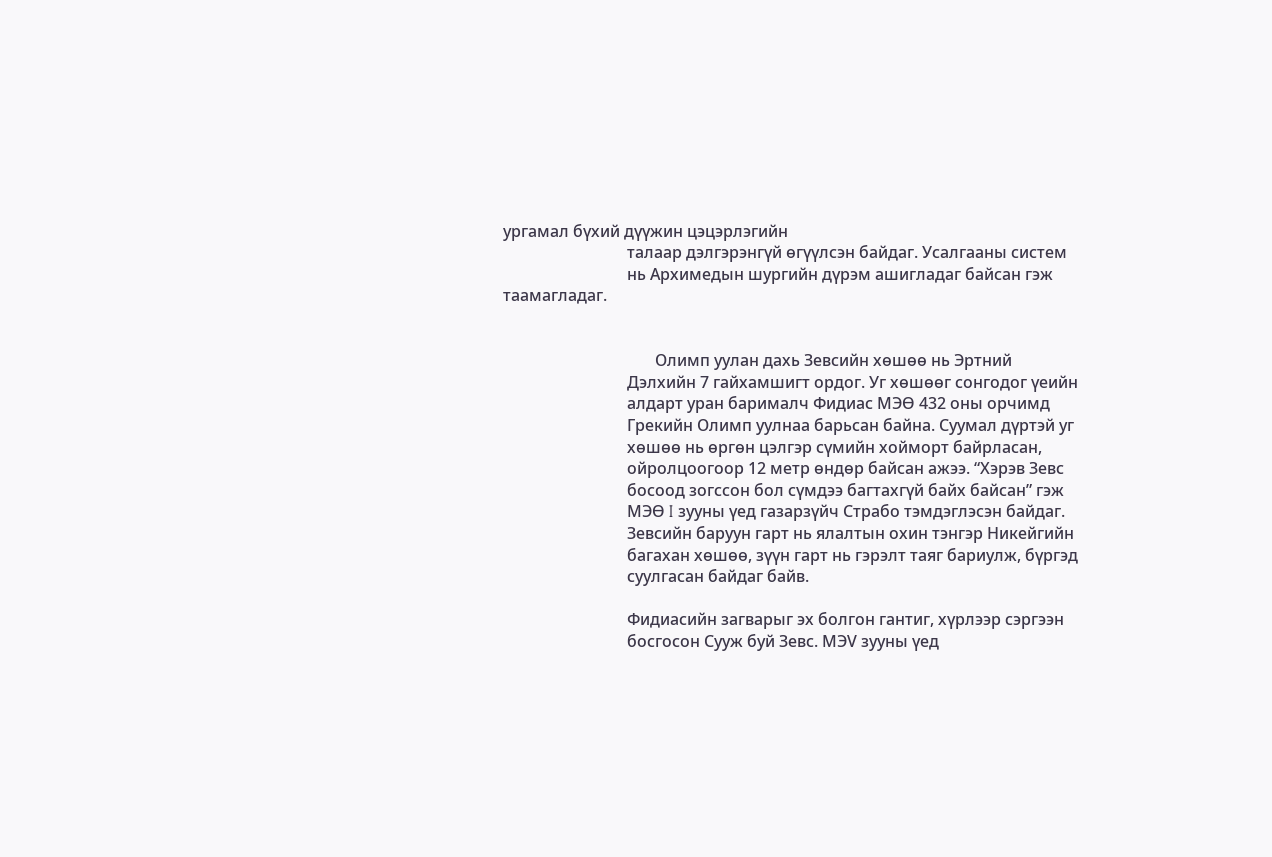ургамал бүхий дүүжин цэцэрлэгийн
                               талаар дэлгэрэнгүй өгүүлсэн байдаг. Усалгааны систем
                               нь Архимедын шургийн дүрэм ашигладаг байсан гэж
таамагладаг.


                                      Олимп уулан дахь Зевсийн хөшөө нь Эртний
                               Дэлхийн 7 гайхамшигт ордог. Уг хөшөөг сонгодог үеийн
                               алдарт уран барималч Фидиас МЭӨ 432 оны орчимд
                               Грекийн Олимп уулнаа барьсан байна. Суумал дүртэй уг
                               хөшөө нь өргөн цэлгэр сүмийн хойморт байрласан,
                               ойролцоогоор 12 метр өндөр байсан ажээ. “Хэрэв Зевс
                               босоод зогссон бол сүмдээ багтахгүй байх байсан” гэж
                               МЭӨ I зууны үед газарзүйч Страбо тэмдэглэсэн байдаг.
                               Зевсийн баруун гарт нь ялалтын охин тэнгэр Никейгийн
                               багахан хөшөө, зүүн гарт нь гэрэлт таяг бариулж, бүргэд
                               суулгасан байдаг байв.

                               Фидиасийн загварыг эх болгон гантиг, хүрлээр сэргээн
                               босгосон Сууж буй Зевс. МЭV зууны үед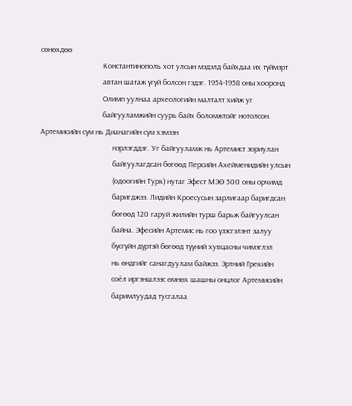сөнөхдөө
                               Константинополь хот улсын мэдэлд байхдаа их түймэрт
                               автан шатаж үгүй болсон гэдэг. 1954-1958 оны хооронд
                               Олимп уулнаа археологийн малталт хийж уг
                               байгууламжийн суурь байх боломжтойг нотолсон.
Артемисийн сүм нь Дианагийн сүм хэмээн
                                    нэрлэгддэг. Уг байгууламж нь Артемист зориулан
                                    байгуулагдсан бөгөөд Персийн Ахейменидийн улсын
                                    (одоогийн Турк) нутаг Эфест МЭӨ 500 оны орчимд
                                    баригджээ. Лидийн Кроесусын зарлигаар баригдсан
                                    бөгөөд 120 гаруй жилийн турш барьж байгуулсан
                                    байна. Эфесийн Артемис нь гоо үзэсгэлэнт залуу
                                    бүсгүйн дүртэй бөгөөд түүний хувцасны чимэглэл
                                    нь өндгийг санагдуулам байжээ. Эртний Грекийн
                                    соёл иргэншлээс өмнөх шашны онцлог Артемисийн
                                    баримлуудад тусгалаа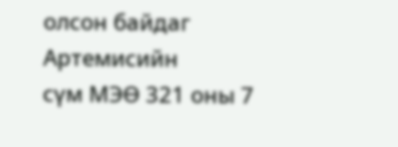олсон байдаг Артемисийн
сүм МЭӨ 321 оны 7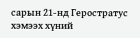сарын 21-нд Геростратус хэмээх хүний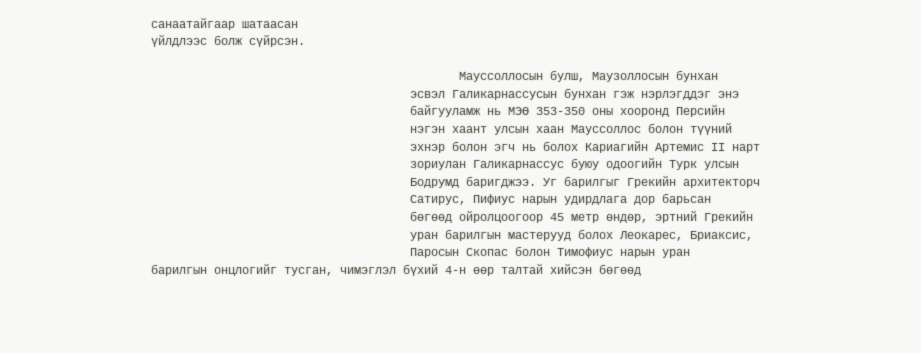санаатайгаар шатаасан
үйлдлээс болж сүйрсэн.

                                            Мауссоллосын булш, Маузоллосын бунхан
                                     эсвэл Галикарнассусын бунхан гэж нэрлэгддэг энэ
                                     байгууламж нь МЭӨ 353-350 оны хооронд Персийн
                                     нэгэн хаант улсын хаан Мауссоллос болон түүний
                                     эхнэр болон эгч нь болох Кариагийн Артемис II нарт
                                     зориулан Галикарнассус буюу одоогийн Турк улсын
                                     Бодрумд баригджээ. Уг барилгыг Грекийн архитекторч
                                     Сатирус, Пифиус нарын удирдлага дор барьсан
                                     бөгөөд ойролцоогоор 45 метр өндөр, эртний Грекийн
                                     уран барилгын мастерууд болох Леокарес, Бриаксис,
                                     Паросын Скопас болон Тимофиус нарын уран
барилгын онцлогийг тусган, чимэглэл бүхий 4-н өөр талтай хийсэн бөгөөд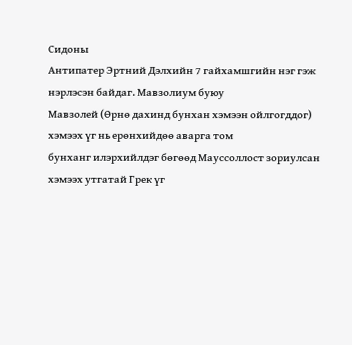Сидоны
Антипатер Эртний Дэлхийн 7 гайхамшгийн нэг гэж нэрлэсэн байдаг. Мавзолиум буюу
Мавзолей (Өрнө дахинд бунхан хэмээн ойлгогддог) хэмээх үг нь ерөнхийдөө аварга том
бунханг илэрхийлдэг бөгөөд Мауссоллост зориулсан хэмээх утгатай Грек үг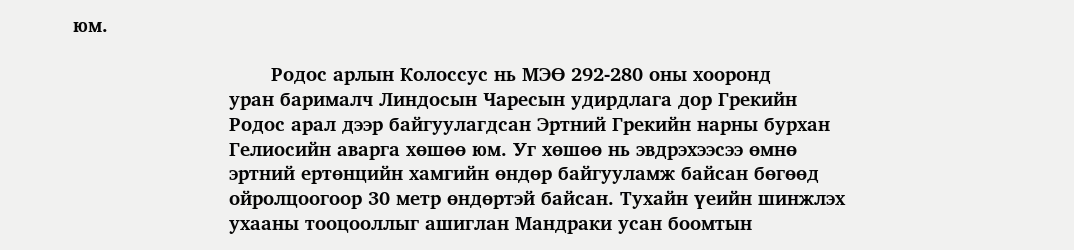юм.

                                 Родос арлын Колоссус нь МЭӨ 292-280 оны хооронд
                          уран барималч Линдосын Чаресын удирдлага дор Грекийн
                          Родос арал дээр байгуулагдсан Эртний Грекийн нарны бурхан
                          Гелиосийн аварга хөшөө юм. Уг хөшөө нь эвдрэхээсээ өмнө
                          эртний ертөнцийн хамгийн өндөр байгууламж байсан бөгөөд
                          ойролцоогоор 30 метр өндөртэй байсан. Тухайн үеийн шинжлэх
                          ухааны тооцооллыг ашиглан Мандраки усан боомтын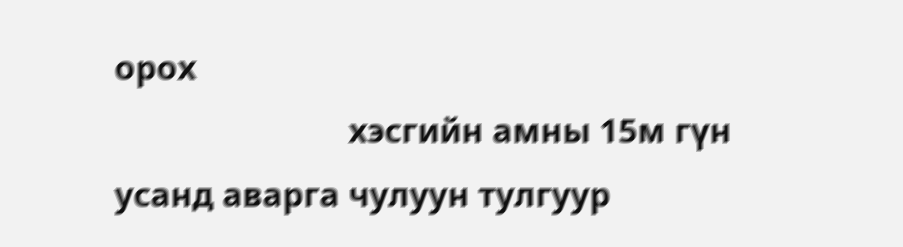орох
                          хэсгийн амны 15м гүн усанд аварга чулуун тулгуур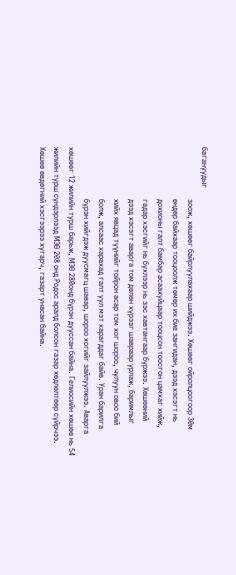багануудыг
                          зоож, хөшөөг байрлуулахаар шийджээ. Хөшөөг ойролцоогоор 30м
                          өндөр байхаар тооцоолж төмөр их бие зангидан, дээд хэсэгт нь
                          дохионы галт бамбар асаахуйцаар тооцсон тоосгон цамхаг хийж,
                          гадар хэсгийг нь бүхлээр нь зэс хавтангаар бүржээ. Хөшөөний
                          дээд хэсэгт аварга том дөлөн хүрээг шавраар урлаж, баримлыг
                          хийх явцад түүнийг тойрон асар том хог шороо, чулуун овоо бий
                          болж, алсаас харахад галт уул мэт харагддаг байв. Уран барилга
                          бүрэн хийгдэж дуусмагц шавар, шороо хогийг зайлуулжээ. Аварга
хөшөөг 12 жилийн турш барьж, МЭӨ 280онд бүрэн дууссан байна. Гелиосийн хөшөө нь 54
жилийн турш сүндэрлээд МЭӨ 208 онд Родос аралд болсон газар хөдлөлтөөр сүйрчээ.
Хөшөө өвдөгний хэсгээрээ хугарч, газарт унасан байна.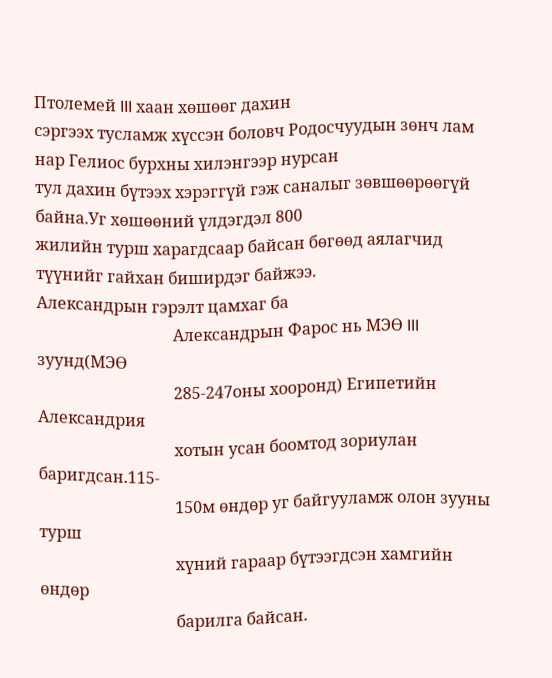Птолемей III хаан хөшөөг дахин
сэргээх тусламж хүссэн боловч Родосчуудын зөнч лам нар Гелиос бурхны хилэнгээр нурсан
тул дахин бүтээх хэрэггүй гэж саналыг зөвшөөрөөгүй байна.Уг хөшөөний үлдэгдэл 800
жилийн турш харагдсаар байсан бөгөөд аялагчид түүнийг гайхан биширдэг байжээ.
Александрын гэрэлт цамхаг ба
                                  Александрын Фарос нь МЭӨ III зуунд(МЭӨ
                                  285-247оны хооронд) Египетийн Александрия
                                  хотын усан боомтод зориулан баригдсан.115-
                                  150м өндөр уг байгууламж олон зууны турш
                                  хүний гараар бүтээгдсэн хамгийн өндөр
                                  барилга байсан.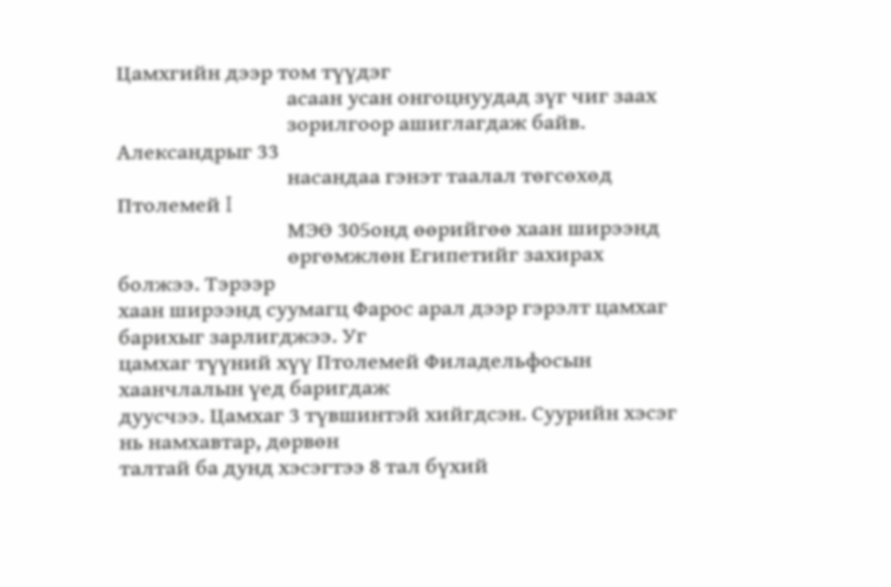Цамхгийн дээр том түүдэг
                                  асаан усан онгоцнуудад зүг чиг заах
                                  зорилгоор ашиглагдаж байв. Александрыг 33
                                  насандаа гэнэт таалал төгсөхөд Птолемей I
                                  МЭӨ 305онд өөрийгөө хаан ширээнд
                                  өргөмжлөн Египетийг захирах болжээ. Тэрээр
хаан ширээнд суумагц Фарос арал дээр гэрэлт цамхаг барихыг зарлигджээ. Уг
цамхаг түүний хүү Птолемей Филадельфосын хаанчлалын үед баригдаж
дуусчээ. Цамхаг 3 түвшинтэй хийгдсэн. Суурийн хэсэг нь намхавтар, дөрвөн
талтай ба дунд хэсэгтээ 8 тал бүхий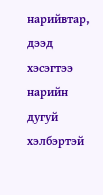нарийвтар, дээд хэсэгтээ нарийн дугуй
хэлбэртэй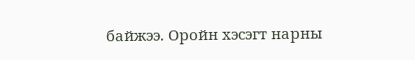байжээ. Оройн хэсэгт нарны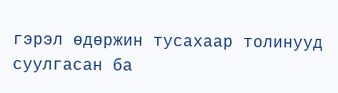гэрэл өдөржин тусахаар толинууд
суулгасан ба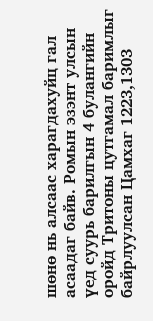шөнө нь алсаас харагдахуйц гал асаадаг байв. Ромын эзэнт улсын
үед суурь барилгын 4 булангийн оройд Тритоны цутгамал баримлыг
байрлуулсан Цамхаг 1223,1303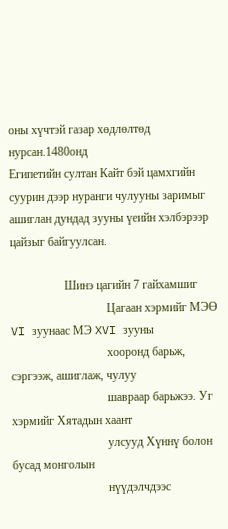оны хүчтэй газар хөдлөлтөд нурсан.1480онд
Египетийн султан Кайт бэй цамхгийн суурин дээр нуранги чулууны заримыг
ашиглан дундад зууны үеийн хэлбэрээр цайзыг байгуулсан.

                  Шинэ цагийн 7 гайхамшиг
                                Цагаан хэрмийг МЭӨ VI зуунаас МЭ XVI зууны
                                хооронд барьж, сэргээж, ашиглаж, чулуу
                                шавраар барьжээ. Уг хэрмийг Хятадын хаант
                                улсууд Хүннү болон бусад монголын
                                нүүдэлчдээс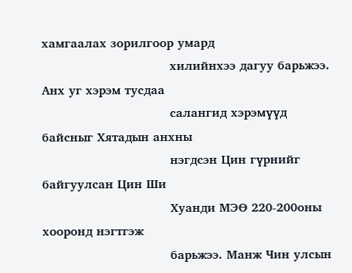хамгаалах зорилгоор умард
                                хилийнхээ дагуу барьжээ. Анх уг хэрэм тусдаа
                                салангид хэрэмүүд байсныг Хятадын анхны
                                нэгдсэн Цин гүрнийг байгуулсан Цин Ши
                                Хуанди МЭӨ 220-200оны хооронд нэгтгэж
                                барьжээ. Манж Чин улсын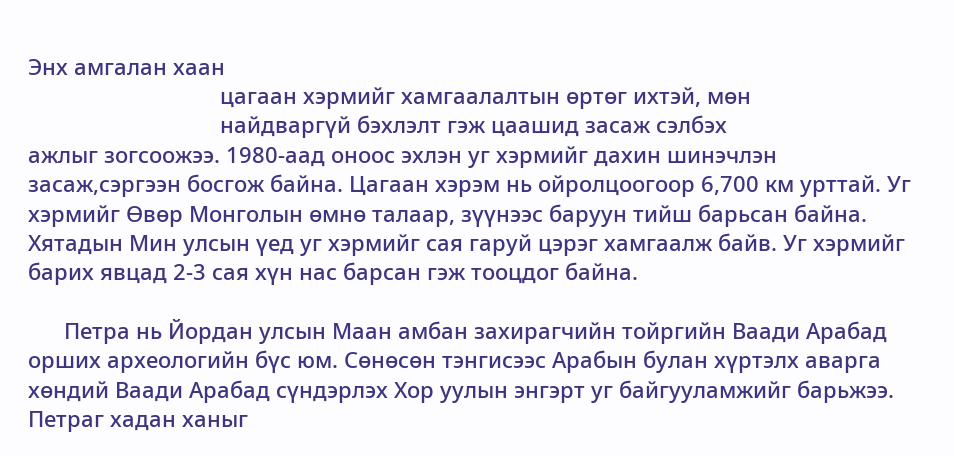Энх амгалан хаан
                                цагаан хэрмийг хамгаалалтын өртөг ихтэй, мөн
                                найдваргүй бэхлэлт гэж цаашид засаж сэлбэх
ажлыг зогсоожээ. 1980-аад оноос эхлэн уг хэрмийг дахин шинэчлэн
засаж,сэргээн босгож байна. Цагаан хэрэм нь ойролцоогоор 6,700 км урттай. Уг
хэрмийг Өвөр Монголын өмнө талаар, зүүнээс баруун тийш барьсан байна.
Хятадын Мин улсын үед уг хэрмийг сая гаруй цэрэг хамгаалж байв. Уг хэрмийг
барих явцад 2-3 сая хүн нас барсан гэж тооцдог байна.

      Петра нь Йордан улсын Маан амбан захирагчийн тойргийн Ваади Арабад
орших археологийн бүс юм. Сөнөсөн тэнгисээс Арабын булан хүртэлх аварга
хөндий Ваади Арабад сүндэрлэх Хор уулын энгэрт уг байгууламжийг барьжээ.
Петраг хадан ханыг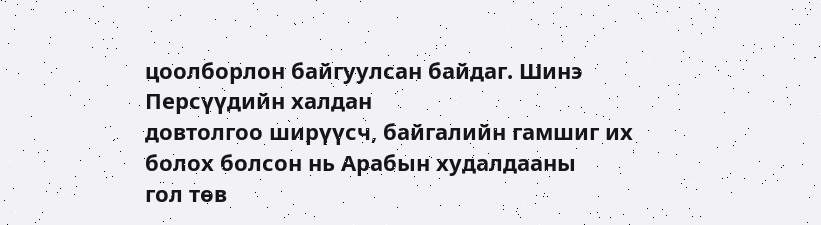цоолборлон байгуулсан байдаг. Шинэ Персүүдийн халдан
довтолгоо ширүүсч, байгалийн гамшиг их болох болсон нь Арабын худалдааны
гол төв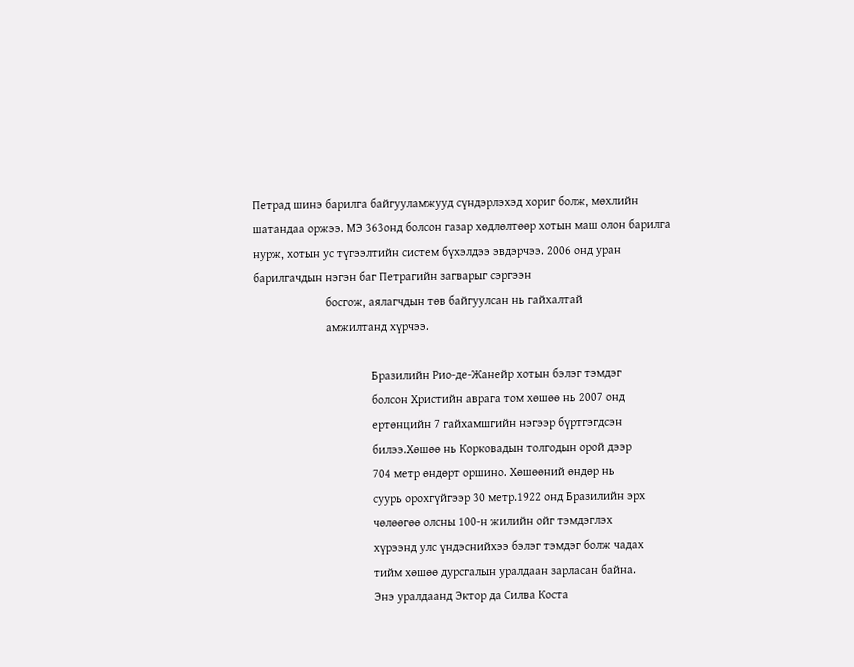Петрад шинэ барилга байгууламжууд сүндэрлэхэд хориг болж, мөхлийн
шатандаа оржээ. МЭ 363онд болсон газар хөдлөлтөөр хотын маш олон барилга
нурж, хотын ус түгээлтийн систем бүхэлдээ эвдэрчээ. 2006 онд уран
барилгачдын нэгэн баг Петрагийн загварыг сэргээн
                        босгож, аялагчдын төв байгуулсан нь гайхалтай
                        амжилтанд хүрчээ.

                                       Бразилийн Рио-де-Жанейр хотын бэлэг тэмдэг
                                       болсон Христийн аврага том хөшөө нь 2007 онд
                                       ертөнцийн 7 гайхамшгийн нэгээр бүртгэгдсэн
                                       билээ.Хөшөө нь Корковадын толгодын орой дээр
                                       704 метр өндөрт оршино. Хөшөөний өндөр нь
                                       суурь орохгүйгээр 30 метр.1922 онд Бразилийн эрх
                                       чөлөөгөө олсны 100-н жилийн ойг тэмдэглэх
                                       хүрээнд улс үндэснийхээ бэлэг тэмдэг болж чадах
                                       тийм хөшөө дурсгалын уралдаан зарласан байна.
                                       Энэ уралдаанд Эктор да Силва Коста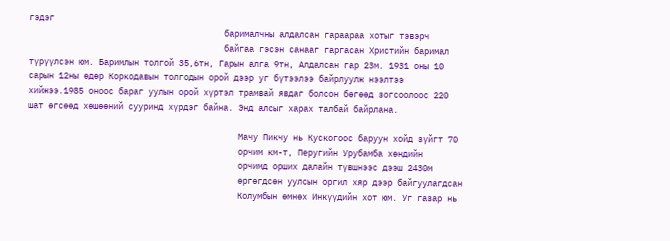гэдэг
                                       барималчны алдалсан гараараа хотыг тэвэрч
                                       байгаа гэсэн санааг гаргасан Христийн баримал
түрүүлсэн юм. Баримлын толгой 35,6тн, Гарын алга 9тн, Алдалсан гар 23м. 1931 оны 10
сарын 12ны өдөр Коркодавын толгодын орой дээр уг бүтээлээ байрлуулж нээлтээ
хийжээ.1985 оноос бараг уулын орой хүртэл трамвай явдаг болсон бөгөөд зогсоолоос 220
шат өгсөөд хөшөөний сууринд хүрдэг байна. Энд алсыг харах талбай байрлана.

                                          Мачу Пикчу нь Кускогоос баруун хойд зүйгт 70
                                          орчим км-т, Перугийн Урубамба хөндийн
                                          орчимд орших далайн түвшнээс дээш 2430м
                                          өргөгдсөн уулсын оргил хяр дээр байгуулагдсан
                                          Колумбын өмнөх Инкүүдийн хот юм. Уг газар нь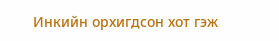Инкийн орхигдсон хот гэж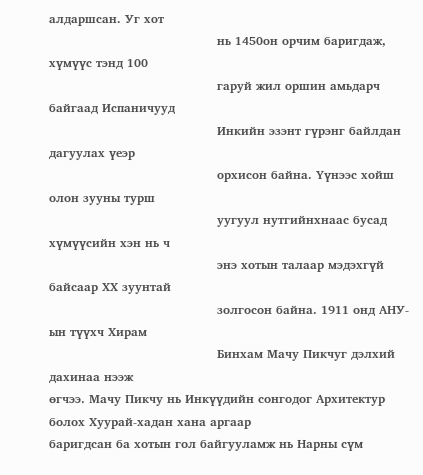алдаршсан. Уг хот
                                          нь 1450он орчим баригдаж, хүмүүс тэнд 100
                                          гаруй жил оршин амьдарч байгаад Испаничууд
                                          Инкийн эзэнт гүрэнг байлдан дагуулах үеэр
                                          орхисон байна. Үүнээс хойш олон зууны турш
                                          уугуул нутгийнхнаас бусад хүмүүсийн хэн нь ч
                                          энэ хотын талаар мэдэхгүй байсаар ХХ зуунтай
                                          золгосон байна. 1911 онд АНУ-ын түүхч Хирам
                                          Бинхам Мачу Пикчуг дэлхий дахинаа нээж
өгчээ. Мачу Пикчу нь Инкүүдийн сонгодог Архитектур болох Хуурай-хадан хана аргаар
баригдсан ба хотын гол байгууламж нь Нарны сүм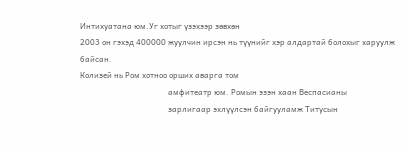Интихуатана юм.Уг хотыг үзэхээр зөвхөн
2003 он гэхэд 400000 жуулчин ирсэн нь түүнийг хэр алдартай болохыг харуулж байсан.
Колизей нь Ром хотноо орших аварга том
                                            амфитеатр юм. Ромын эзэн хаан Веспасианы
                                            зарлигаар эхлүүлсэн байгууламж Титусын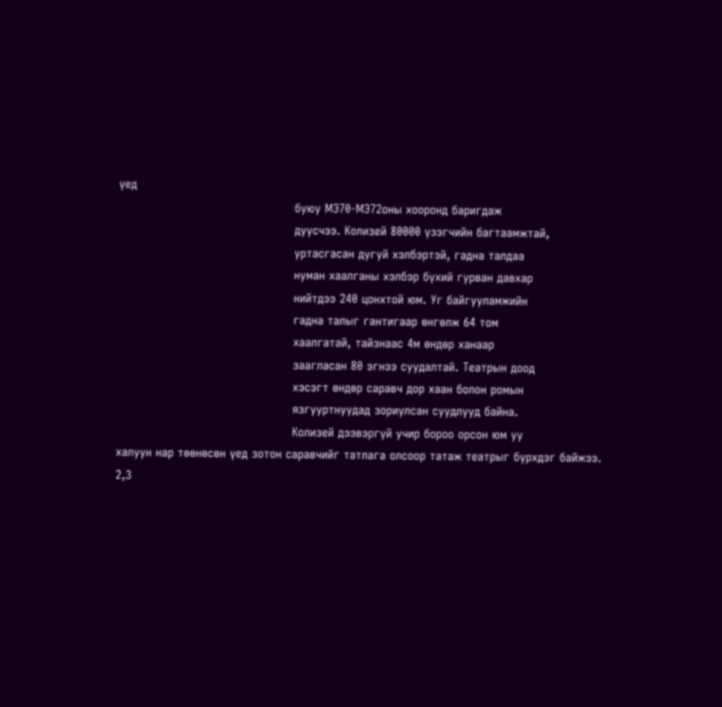үед
                                            буюу МЭ70-МЭ72оны хооронд баригдаж
                                            дуусчээ. Колизей 80000 үзэгчийн багтаамжтай,
                                            уртасгасан дугуй хэлбэртэй, гадна талдаа
                                            нуман хаалганы хэлбэр бүхий гурван давхар
                                            нийтдээ 240 цонхтой юм. Уг байгууламжийн
                                            гадна талыг гантигаар өнгөлж 64 том
                                            хаалгатай, тайзнаас 4м өндөр ханаар
                                            заагласан 80 эгнээ суудалтай. Театрын доод
                                            хэсэгт өндөр саравч дор хаан болон ромын
                                            язгууртнуудад зориулсан суудлууд байна.
                                            Колизей дээвэргүй учир бороо орсон юм уу
халуун нар төөнөсөн үед зотон саравчийг татлага олсоор татаж театрыг бүрхдэг байжээ. 2,3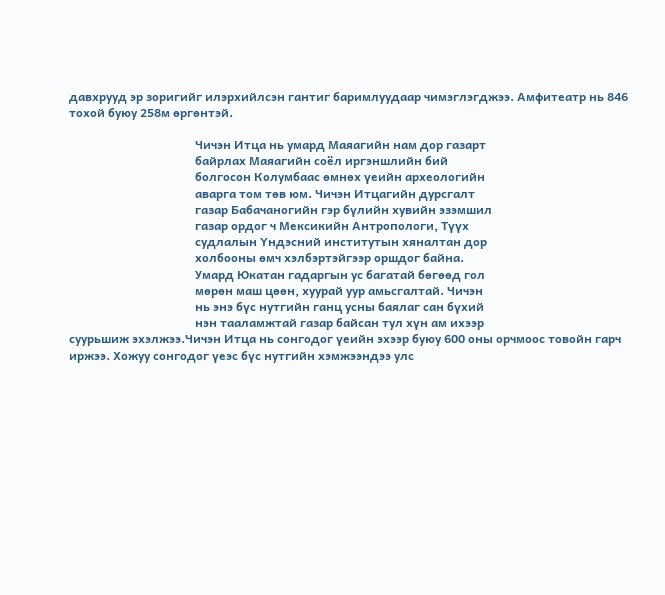давхрууд эр зоригийг илэрхийлсэн гантиг баримлуудаар чимэглэгджээ. Амфитеатр нь 846
тохой буюу 258м өргөнтэй.

                                          Чичэн Итца нь умард Маяагийн нам дор газарт
                                          байрлах Маяагийн соёл иргэншлийн бий
                                          болгосон Колумбаас өмнөх үеийн археологийн
                                          аварга том төв юм. Чичэн Итцагийн дурсгалт
                                          газар Бабачаногийн гэр бүлийн хувийн эзэмшил
                                          газар ордог ч Мексикийн Антропологи, Түүх
                                          судлалын Үндэсний институтын хяналтан дор
                                          холбооны өмч хэлбэртэйгээр оршдог байна.
                                          Умард Юкатан гадаргын ус багатай бөгөөд гол
                                          мөрөн маш цөөн, хуурай уур амьсгалтай. Чичэн
                                          нь энэ бүс нутгийн ганц усны баялаг сан бүхий
                                          нэн тааламжтай газар байсан тул хүн ам ихээр
суурьшиж эхэлжээ.Чичэн Итца нь сонгодог үеийн эхээр буюу 600 оны орчмоос товойн гарч
иржээ. Хожуу сонгодог үеэс бүс нутгийн хэмжээндээ улс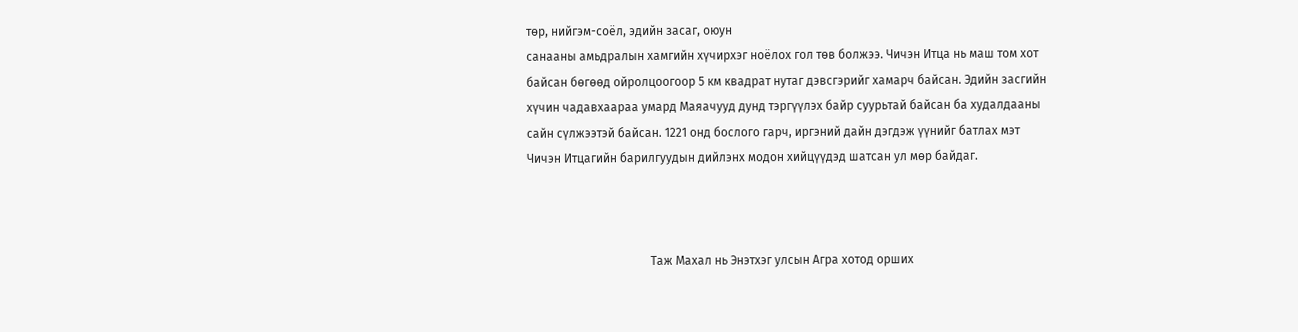төр, нийгэм-соёл, эдийн засаг, оюун
санааны амьдралын хамгийн хүчирхэг ноёлох гол төв болжээ. Чичэн Итца нь маш том хот
байсан бөгөөд ойролцоогоор 5 км квадрат нутаг дэвсгэрийг хамарч байсан. Эдийн засгийн
хүчин чадавхаараа умард Маяачууд дунд тэргүүлэх байр суурьтай байсан ба худалдааны
сайн сүлжээтэй байсан. 1221 онд бослого гарч, иргэний дайн дэгдэж үүнийг батлах мэт
Чичэн Итцагийн барилгуудын дийлэнх модон хийцүүдэд шатсан ул мөр байдаг.



                                         Таж Махал нь Энэтхэг улсын Агра хотод орших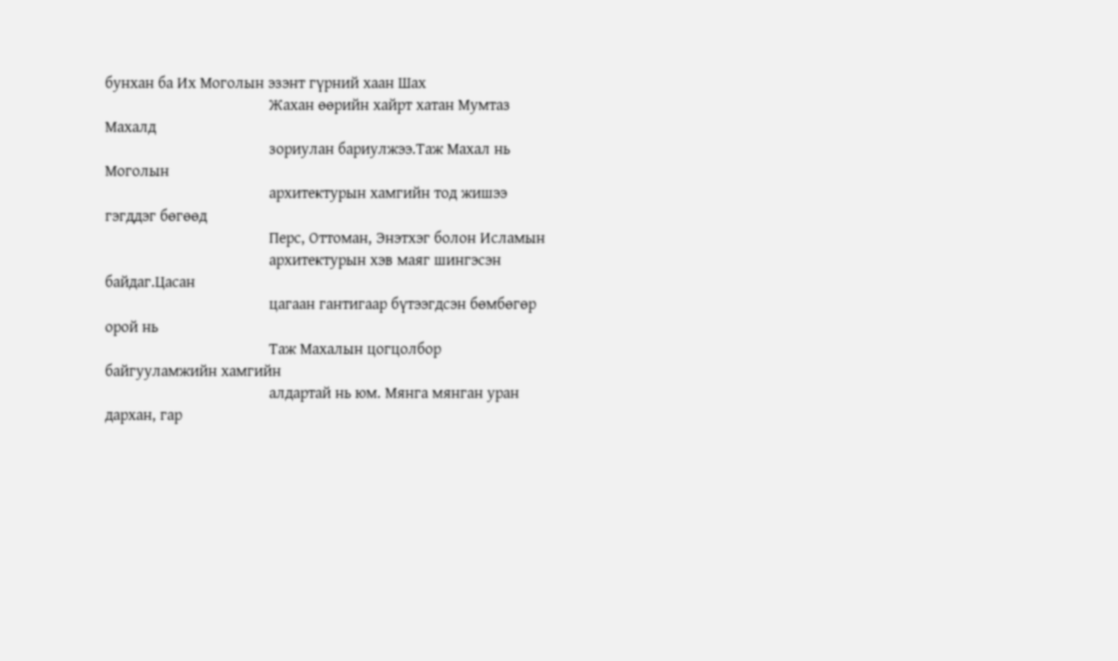бунхан ба Их Моголын эзэнт гүрний хаан Шах
                                         Жахан өөрийн хайрт хатан Мумтаз Махалд
                                         зориулан бариулжээ.Таж Махал нь Моголын
                                         архитектурын хамгийн тод жишээ гэгддэг бөгөөд
                                         Перс, Оттоман, Энэтхэг болон Исламын
                                         архитектурын хэв маяг шингэсэн байдаг.Цасан
                                         цагаан гантигаар бүтээгдсэн бөмбөгөр орой нь
                                         Таж Махалын цогцолбор байгууламжийн хамгийн
                                         алдартай нь юм. Мянга мянган уран дархан, гар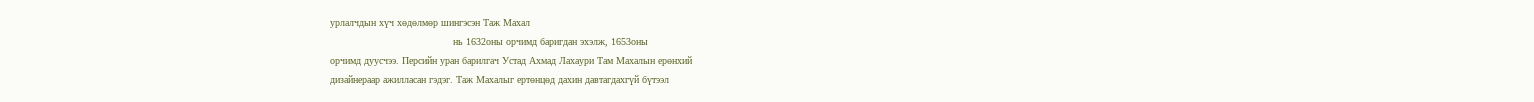урлалчдын хүч хөдөлмөр шингэсэн Таж Махал
                                         нь 1632оны орчимд баригдан эхэлж, 1653оны
орчимд дуусчээ. Персийн уран барилгач Устад Ахмад Лахаури Там Махалын ерөнхий
дизайнераар ажилласан гэдэг. Таж Махалыг ертөнцөд дахин давтагдахгүй бүтээл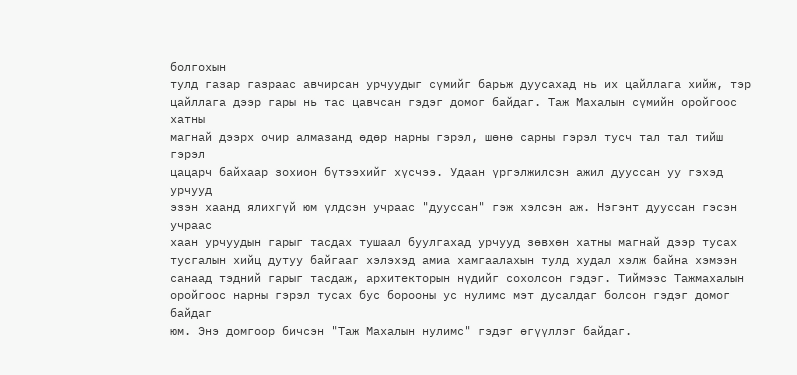болгохын
тулд газар газраас авчирсан урчуудыг сүмийг барьж дуусахад нь их цайллага хийж, тэр
цайллага дээр гары нь тас цавчсан гэдэг домог байдаг. Таж Махалын сүмийн оройгоос хатны
магнай дээрх очир алмазанд өдөр нарны гэрэл, шөнө сарны гэрэл тусч тал тал тийш гэрэл
цацарч байхаар зохион бүтээхийг хүсчээ. Удаан үргэлжилсэн ажил дууссан уу гэхэд урчууд
эзэн хаанд ялихгүй юм үлдсэн учраас "дууссан" гэж хэлсэн аж. Нэгэнт дууссан гэсэн учраас
хаан урчуудын гарыг тасдах тушаал буулгахад урчууд зөвхөн хатны магнай дээр тусах
тусгалын хийц дутуу байгааг хэлэхэд амиа хамгаалахын тулд худал хэлж байна хэмээн
санаад тэдний гарыг тасдаж, архитекторын нүдийг сохолсон гэдэг. Тиймээс Тажмахалын
оройгоос нарны гэрэл тусах бус борооны ус нулимс мэт дусалдаг болсон гэдэг домог байдаг
юм. Энэ домгоор бичсэн "Таж Махалын нулимс" гэдэг өгүүллэг байдаг.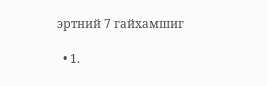эртний 7 гайхамшиг

  • 1.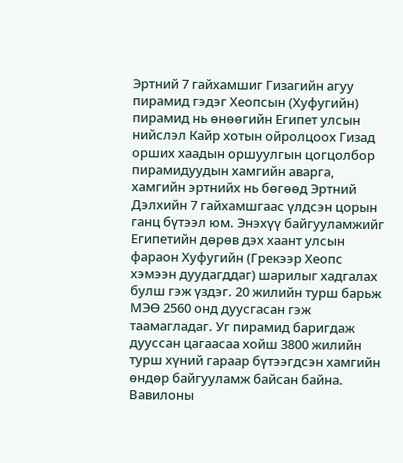Эртний 7 гайхамшиг Гизагийн агуу пирамид гэдэг Хеопсын (Хуфугийн) пирамид нь өнөөгийн Египет улсын нийслэл Кайр хотын ойролцоох Гизад орших хаадын оршуулгын цогцолбор пирамидуудын хамгийн аварга, хамгийн эртнийх нь бөгөөд Эртний Дэлхийн 7 гайхамшгаас үлдсэн цорын ганц бүтээл юм. Энэхүү байгууламжийг Египетийн дөрөв дэх хаант улсын фараон Хуфугийн (Грекээр Хеопс хэмээн дуудагддаг) шарилыг хадгалах булш гэж үздэг. 20 жилийн турш барьж МЭӨ 2560 онд дуусгасан гэж таамагладаг. Уг пирамид баригдаж дууссан цагаасаа хойш 3800 жилийн турш хүний гараар бүтээгдсэн хамгийн өндөр байгууламж байсан байна. Вавилоны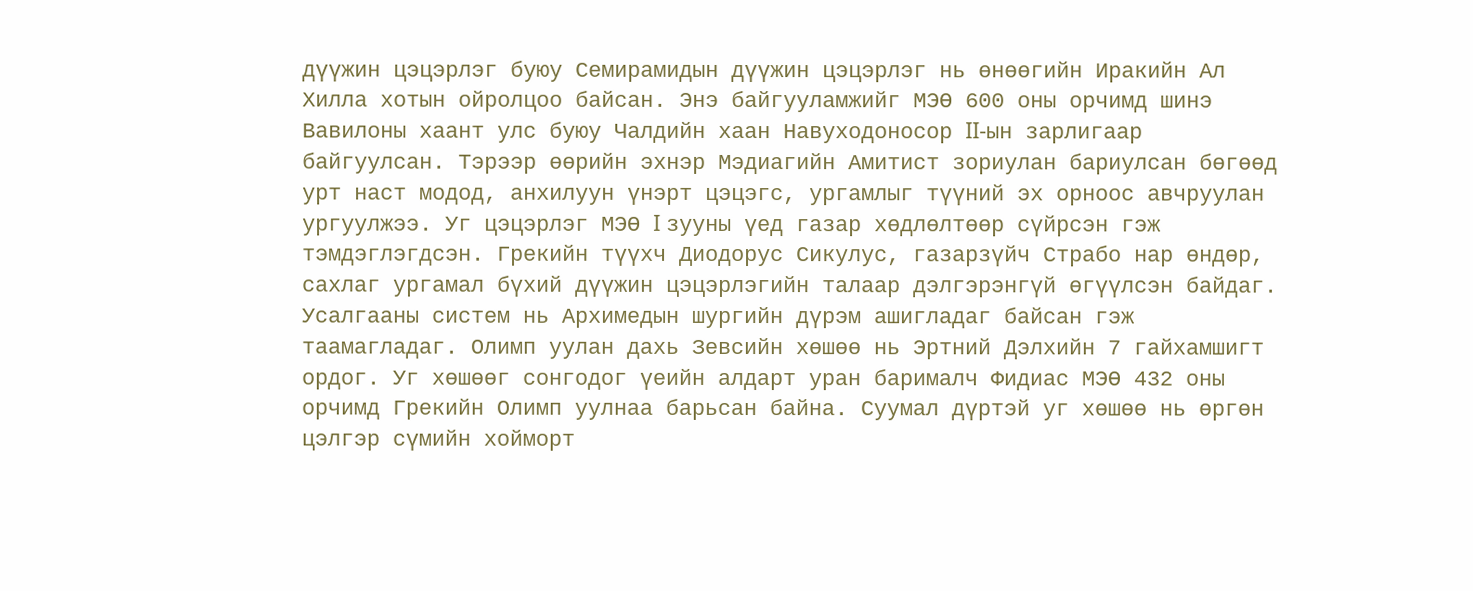дүүжин цэцэрлэг буюу Семирамидын дүүжин цэцэрлэг нь өнөөгийн Иракийн Ал Хилла хотын ойролцоо байсан. Энэ байгууламжийг МЭӨ 600 оны орчимд шинэ Вавилоны хаант улс буюу Чалдийн хаан Навуходоносор II-ын зарлигаар байгуулсан. Тэрээр өөрийн эхнэр Мэдиагийн Амитист зориулан бариулсан бөгөөд урт наст модод, анхилуун үнэрт цэцэгс, ургамлыг түүний эх орноос авчруулан ургуулжээ. Уг цэцэрлэг МЭӨ I зууны үед газар хөдлөлтөөр сүйрсэн гэж тэмдэглэгдсэн. Грекийн түүхч Диодорус Сикулус, газарзүйч Страбо нар өндөр, сахлаг ургамал бүхий дүүжин цэцэрлэгийн талаар дэлгэрэнгүй өгүүлсэн байдаг. Усалгааны систем нь Архимедын шургийн дүрэм ашигладаг байсан гэж таамагладаг. Олимп уулан дахь Зевсийн хөшөө нь Эртний Дэлхийн 7 гайхамшигт ордог. Уг хөшөөг сонгодог үеийн алдарт уран барималч Фидиас МЭӨ 432 оны орчимд Грекийн Олимп уулнаа барьсан байна. Суумал дүртэй уг хөшөө нь өргөн цэлгэр сүмийн хойморт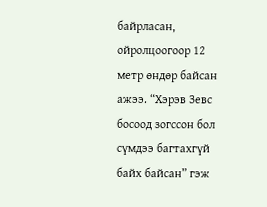байрласан, ойролцоогоор 12 метр өндөр байсан ажээ. “Хэрэв Зевс босоод зогссон бол сүмдээ багтахгүй байх байсан” гэж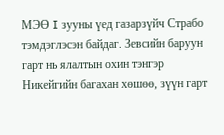МЭӨ I зууны үед газарзүйч Страбо тэмдэглэсэн байдаг. Зевсийн баруун гарт нь ялалтын охин тэнгэр Никейгийн багахан хөшөө, зүүн гарт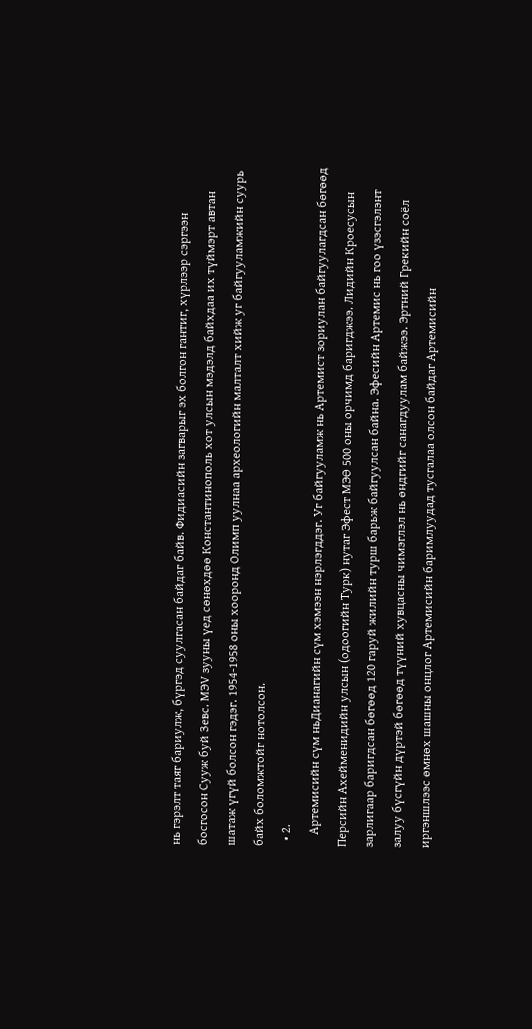нь гэрэлт таяг бариулж, бүргэд суулгасан байдаг байв. Фидиасийн загварыг эх болгон гантиг, хүрлээр сэргээн босгосон Сууж буй Зевс. МЭV зууны үед сөнөхдөө Константинополь хот улсын мэдэлд байхдаа их түймэрт автан шатаж үгүй болсон гэдэг. 1954-1958 оны хооронд Олимп уулнаа археологийн малталт хийж уг байгууламжийн суурь байх боломжтойг нотолсон.
  • 2.
    Артемисийн сүм ньДианагийн сүм хэмээн нэрлэгддэг. Уг байгууламж нь Артемист зориулан байгуулагдсан бөгөөд Персийн Ахейменидийн улсын (одоогийн Турк) нутаг Эфест МЭӨ 500 оны орчимд баригджээ. Лидийн Кроесусын зарлигаар баригдсан бөгөөд 120 гаруй жилийн турш барьж байгуулсан байна. Эфесийн Артемис нь гоо үзэсгэлэнт залуу бүсгүйн дүртэй бөгөөд түүний хувцасны чимэглэл нь өндгийг санагдуулам байжээ. Эртний Грекийн соёл иргэншлээс өмнөх шашны онцлог Артемисийн баримлуудад тусгалаа олсон байдаг Артемисийн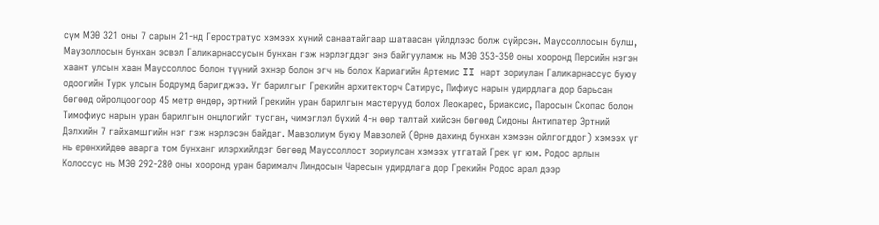сүм МЭӨ 321 оны 7 сарын 21-нд Геростратус хэмээх хүний санаатайгаар шатаасан үйлдлээс болж сүйрсэн. Мауссоллосын булш, Маузоллосын бунхан эсвэл Галикарнассусын бунхан гэж нэрлэгддэг энэ байгууламж нь МЭӨ 353-350 оны хооронд Персийн нэгэн хаант улсын хаан Мауссоллос болон түүний эхнэр болон эгч нь болох Кариагийн Артемис II нарт зориулан Галикарнассус буюу одоогийн Турк улсын Бодрумд баригджээ. Уг барилгыг Грекийн архитекторч Сатирус, Пифиус нарын удирдлага дор барьсан бөгөөд ойролцоогоор 45 метр өндөр, эртний Грекийн уран барилгын мастерууд болох Леокарес, Бриаксис, Паросын Скопас болон Тимофиус нарын уран барилгын онцлогийг тусган, чимэглэл бүхий 4-н өөр талтай хийсэн бөгөөд Сидоны Антипатер Эртний Дэлхийн 7 гайхамшгийн нэг гэж нэрлэсэн байдаг. Мавзолиум буюу Мавзолей (Өрнө дахинд бунхан хэмээн ойлгогддог) хэмээх үг нь ерөнхийдөө аварга том бунханг илэрхийлдэг бөгөөд Мауссоллост зориулсан хэмээх утгатай Грек үг юм. Родос арлын Колоссус нь МЭӨ 292-280 оны хооронд уран барималч Линдосын Чаресын удирдлага дор Грекийн Родос арал дээр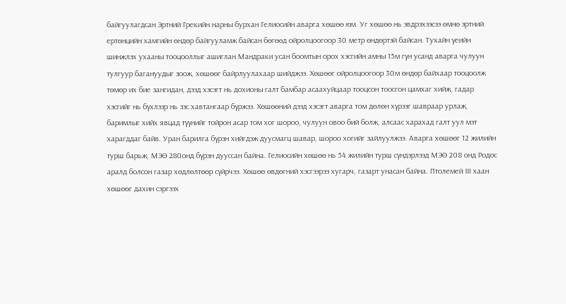байгуулагдсан Эртний Грекийн нарны бурхан Гелиосийн аварга хөшөө юм. Уг хөшөө нь эвдрэхээсээ өмнө эртний ертөнцийн хамгийн өндөр байгууламж байсан бөгөөд ойролцоогоор 30 метр өндөртэй байсан. Тухайн үеийн шинжлэх ухааны тооцооллыг ашиглан Мандраки усан боомтын орох хэсгийн амны 15м гүн усанд аварга чулуун тулгуур багануудыг зоож, хөшөөг байрлуулахаар шийджээ. Хөшөөг ойролцоогоор 30м өндөр байхаар тооцоолж төмөр их бие зангидан, дээд хэсэгт нь дохионы галт бамбар асаахуйцаар тооцсон тоосгон цамхаг хийж, гадар хэсгийг нь бүхлээр нь зэс хавтангаар бүржээ. Хөшөөний дээд хэсэгт аварга том дөлөн хүрээг шавраар урлаж, баримлыг хийх явцад түүнийг тойрон асар том хог шороо, чулуун овоо бий болж, алсаас харахад галт уул мэт харагддаг байв. Уран барилга бүрэн хийгдэж дуусмагц шавар, шороо хогийг зайлуулжээ. Аварга хөшөөг 12 жилийн турш барьж, МЭӨ 280онд бүрэн дууссан байна. Гелиосийн хөшөө нь 54 жилийн турш сүндэрлээд МЭӨ 208 онд Родос аралд болсон газар хөдлөлтөөр сүйрчээ. Хөшөө өвдөгний хэсгээрээ хугарч, газарт унасан байна. Птолемей III хаан хөшөөг дахин сэргээх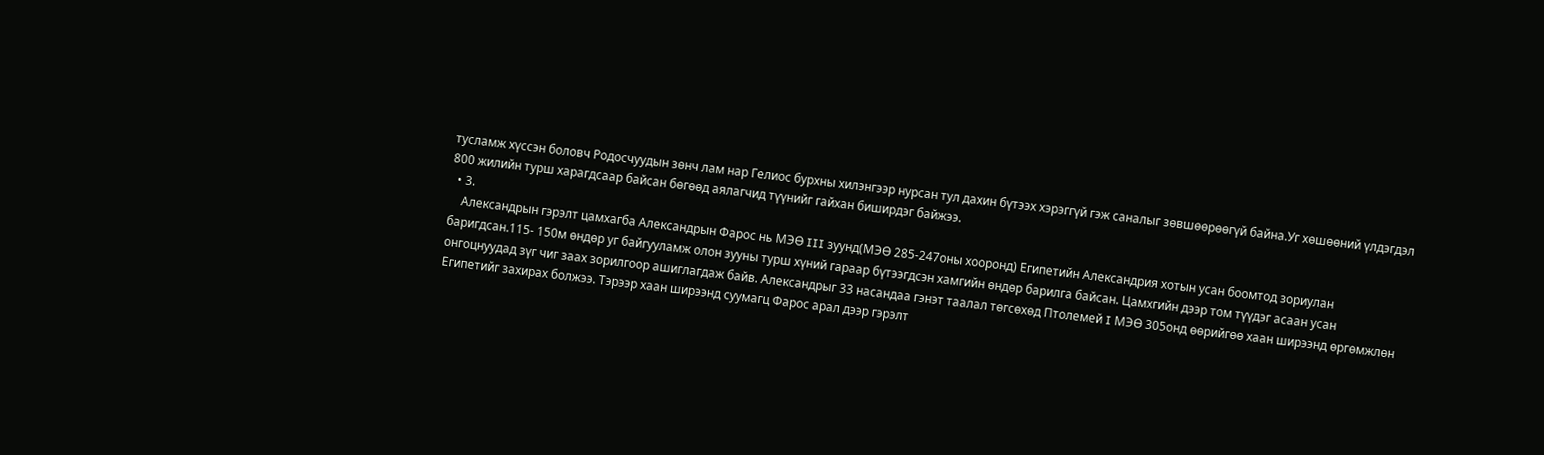тусламж хүссэн боловч Родосчуудын зөнч лам нар Гелиос бурхны хилэнгээр нурсан тул дахин бүтээх хэрэггүй гэж саналыг зөвшөөрөөгүй байна.Уг хөшөөний үлдэгдэл 800 жилийн турш харагдсаар байсан бөгөөд аялагчид түүнийг гайхан биширдэг байжээ.
  • 3.
    Александрын гэрэлт цамхагба Александрын Фарос нь МЭӨ III зуунд(МЭӨ 285-247оны хооронд) Египетийн Александрия хотын усан боомтод зориулан баригдсан.115- 150м өндөр уг байгууламж олон зууны турш хүний гараар бүтээгдсэн хамгийн өндөр барилга байсан. Цамхгийн дээр том түүдэг асаан усан онгоцнуудад зүг чиг заах зорилгоор ашиглагдаж байв. Александрыг 33 насандаа гэнэт таалал төгсөхөд Птолемей I МЭӨ 305онд өөрийгөө хаан ширээнд өргөмжлөн Египетийг захирах болжээ. Тэрээр хаан ширээнд суумагц Фарос арал дээр гэрэлт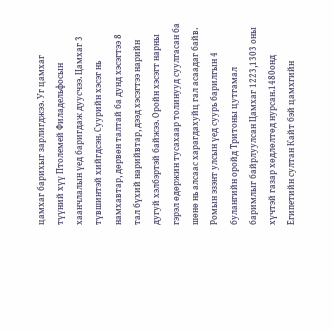цамхаг барихыг зарлигджээ. Уг цамхаг түүний хүү Птолемей Филадельфосын хаанчлалын үед баригдаж дуусчээ. Цамхаг 3 түвшинтэй хийгдсэн. Суурийн хэсэг нь намхавтар, дөрвөн талтай ба дунд хэсэгтээ 8 тал бүхий нарийвтар, дээд хэсэгтээ нарийн дугуй хэлбэртэй байжээ. Оройн хэсэгт нарны гэрэл өдөржин тусахаар толинууд суулгасан ба шөнө нь алсаас харагдахуйц гал асаадаг байв. Ромын эзэнт улсын үед суурь барилгын 4 булангийн оройд Тритоны цутгамал баримлыг байрлуулсан Цамхаг 1223,1303 оны хүчтэй газар хөдлөлтөд нурсан.1480онд Египетийн султан Кайт бэй цамхгийн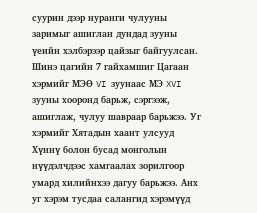суурин дээр нуранги чулууны заримыг ашиглан дундад зууны үеийн хэлбэрээр цайзыг байгуулсан. Шинэ цагийн 7 гайхамшиг Цагаан хэрмийг МЭӨ VI зуунаас МЭ XVI зууны хооронд барьж, сэргээж, ашиглаж, чулуу шавраар барьжээ. Уг хэрмийг Хятадын хаант улсууд Хүннү болон бусад монголын нүүдэлчдээс хамгаалах зорилгоор умард хилийнхээ дагуу барьжээ. Анх уг хэрэм тусдаа салангид хэрэмүүд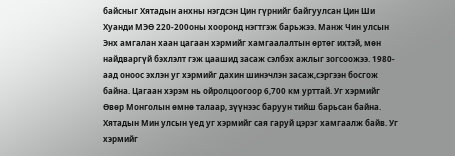байсныг Хятадын анхны нэгдсэн Цин гүрнийг байгуулсан Цин Ши Хуанди МЭӨ 220-200оны хооронд нэгтгэж барьжээ. Манж Чин улсын Энх амгалан хаан цагаан хэрмийг хамгаалалтын өртөг ихтэй, мөн найдваргүй бэхлэлт гэж цаашид засаж сэлбэх ажлыг зогсоожээ. 1980-аад оноос эхлэн уг хэрмийг дахин шинэчлэн засаж,сэргээн босгож байна. Цагаан хэрэм нь ойролцоогоор 6,700 км урттай. Уг хэрмийг Өвөр Монголын өмнө талаар, зүүнээс баруун тийш барьсан байна. Хятадын Мин улсын үед уг хэрмийг сая гаруй цэрэг хамгаалж байв. Уг хэрмийг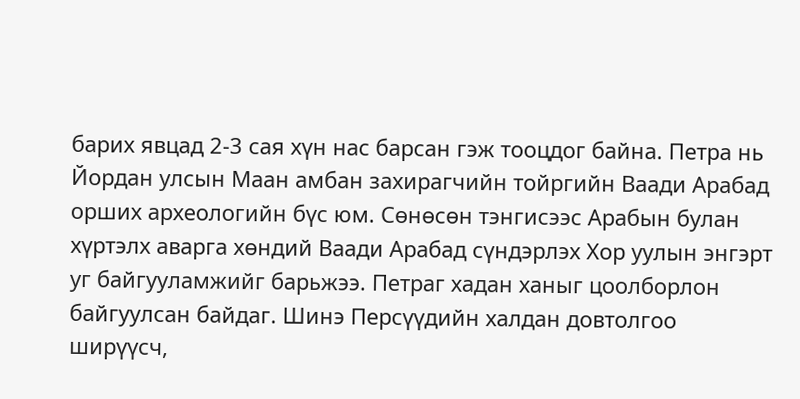барих явцад 2-3 сая хүн нас барсан гэж тооцдог байна. Петра нь Йордан улсын Маан амбан захирагчийн тойргийн Ваади Арабад орших археологийн бүс юм. Сөнөсөн тэнгисээс Арабын булан хүртэлх аварга хөндий Ваади Арабад сүндэрлэх Хор уулын энгэрт уг байгууламжийг барьжээ. Петраг хадан ханыг цоолборлон байгуулсан байдаг. Шинэ Персүүдийн халдан довтолгоо ширүүсч,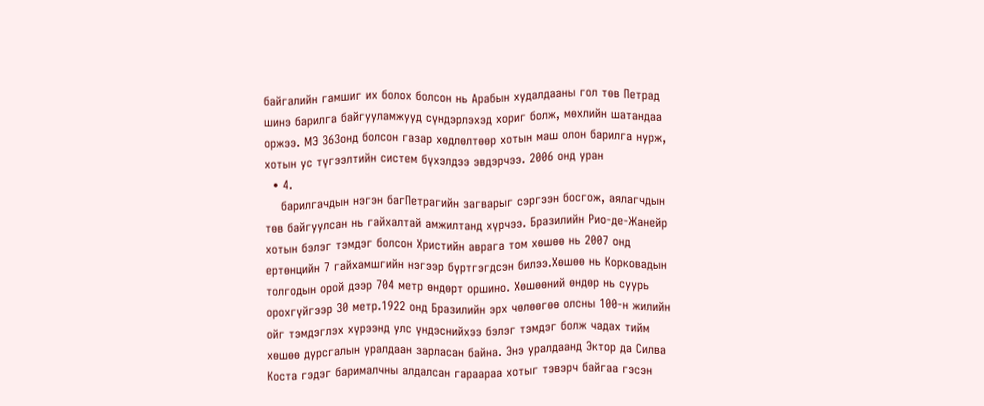байгалийн гамшиг их болох болсон нь Арабын худалдааны гол төв Петрад шинэ барилга байгууламжууд сүндэрлэхэд хориг болж, мөхлийн шатандаа оржээ. МЭ 363онд болсон газар хөдлөлтөөр хотын маш олон барилга нурж, хотын ус түгээлтийн систем бүхэлдээ эвдэрчээ. 2006 онд уран
  • 4.
    барилгачдын нэгэн багПетрагийн загварыг сэргээн босгож, аялагчдын төв байгуулсан нь гайхалтай амжилтанд хүрчээ. Бразилийн Рио-де-Жанейр хотын бэлэг тэмдэг болсон Христийн аврага том хөшөө нь 2007 онд ертөнцийн 7 гайхамшгийн нэгээр бүртгэгдсэн билээ.Хөшөө нь Корковадын толгодын орой дээр 704 метр өндөрт оршино. Хөшөөний өндөр нь суурь орохгүйгээр 30 метр.1922 онд Бразилийн эрх чөлөөгөө олсны 100-н жилийн ойг тэмдэглэх хүрээнд улс үндэснийхээ бэлэг тэмдэг болж чадах тийм хөшөө дурсгалын уралдаан зарласан байна. Энэ уралдаанд Эктор да Силва Коста гэдэг барималчны алдалсан гараараа хотыг тэвэрч байгаа гэсэн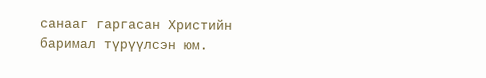санааг гаргасан Христийн баримал түрүүлсэн юм.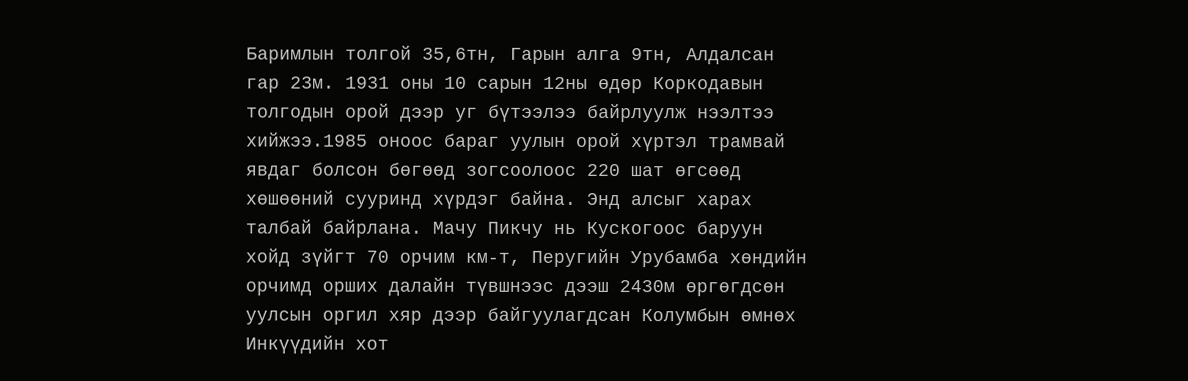Баримлын толгой 35,6тн, Гарын алга 9тн, Алдалсан гар 23м. 1931 оны 10 сарын 12ны өдөр Коркодавын толгодын орой дээр уг бүтээлээ байрлуулж нээлтээ хийжээ.1985 оноос бараг уулын орой хүртэл трамвай явдаг болсон бөгөөд зогсоолоос 220 шат өгсөөд хөшөөний сууринд хүрдэг байна. Энд алсыг харах талбай байрлана. Мачу Пикчу нь Кускогоос баруун хойд зүйгт 70 орчим км-т, Перугийн Урубамба хөндийн орчимд орших далайн түвшнээс дээш 2430м өргөгдсөн уулсын оргил хяр дээр байгуулагдсан Колумбын өмнөх Инкүүдийн хот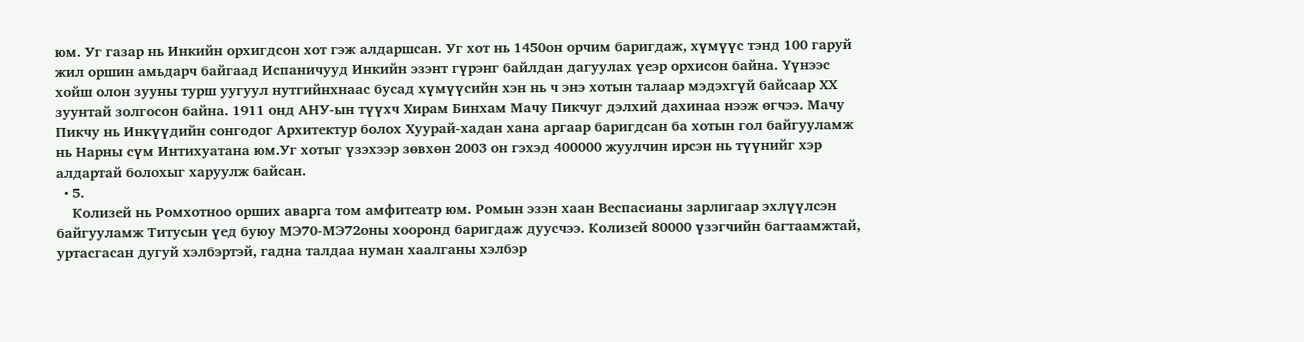юм. Уг газар нь Инкийн орхигдсон хот гэж алдаршсан. Уг хот нь 1450он орчим баригдаж, хүмүүс тэнд 100 гаруй жил оршин амьдарч байгаад Испаничууд Инкийн эзэнт гүрэнг байлдан дагуулах үеэр орхисон байна. Үүнээс хойш олон зууны турш уугуул нутгийнхнаас бусад хүмүүсийн хэн нь ч энэ хотын талаар мэдэхгүй байсаар ХХ зуунтай золгосон байна. 1911 онд АНУ-ын түүхч Хирам Бинхам Мачу Пикчуг дэлхий дахинаа нээж өгчээ. Мачу Пикчу нь Инкүүдийн сонгодог Архитектур болох Хуурай-хадан хана аргаар баригдсан ба хотын гол байгууламж нь Нарны сүм Интихуатана юм.Уг хотыг үзэхээр зөвхөн 2003 он гэхэд 400000 жуулчин ирсэн нь түүнийг хэр алдартай болохыг харуулж байсан.
  • 5.
    Колизей нь Ромхотноо орших аварга том амфитеатр юм. Ромын эзэн хаан Веспасианы зарлигаар эхлүүлсэн байгууламж Титусын үед буюу МЭ70-МЭ72оны хооронд баригдаж дуусчээ. Колизей 80000 үзэгчийн багтаамжтай, уртасгасан дугуй хэлбэртэй, гадна талдаа нуман хаалганы хэлбэр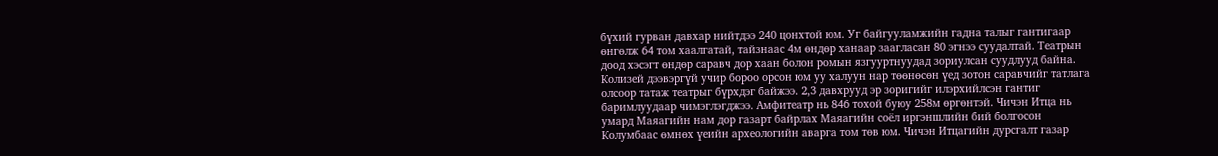бүхий гурван давхар нийтдээ 240 цонхтой юм. Уг байгууламжийн гадна талыг гантигаар өнгөлж 64 том хаалгатай, тайзнаас 4м өндөр ханаар заагласан 80 эгнээ суудалтай. Театрын доод хэсэгт өндөр саравч дор хаан болон ромын язгууртнуудад зориулсан суудлууд байна. Колизей дээвэргүй учир бороо орсон юм уу халуун нар төөнөсөн үед зотон саравчийг татлага олсоор татаж театрыг бүрхдэг байжээ. 2,3 давхрууд эр зоригийг илэрхийлсэн гантиг баримлуудаар чимэглэгджээ. Амфитеатр нь 846 тохой буюу 258м өргөнтэй. Чичэн Итца нь умард Маяагийн нам дор газарт байрлах Маяагийн соёл иргэншлийн бий болгосон Колумбаас өмнөх үеийн археологийн аварга том төв юм. Чичэн Итцагийн дурсгалт газар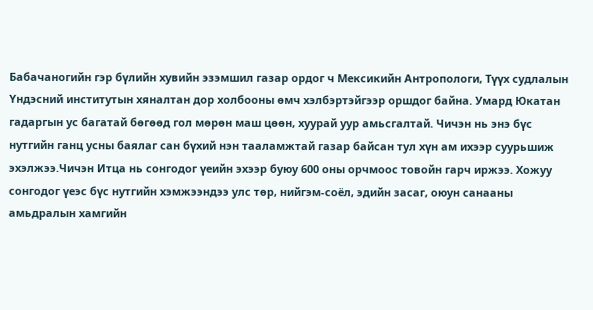Бабачаногийн гэр бүлийн хувийн эзэмшил газар ордог ч Мексикийн Антропологи, Түүх судлалын Үндэсний институтын хяналтан дор холбооны өмч хэлбэртэйгээр оршдог байна. Умард Юкатан гадаргын ус багатай бөгөөд гол мөрөн маш цөөн, хуурай уур амьсгалтай. Чичэн нь энэ бүс нутгийн ганц усны баялаг сан бүхий нэн тааламжтай газар байсан тул хүн ам ихээр суурьшиж эхэлжээ.Чичэн Итца нь сонгодог үеийн эхээр буюу 600 оны орчмоос товойн гарч иржээ. Хожуу сонгодог үеэс бүс нутгийн хэмжээндээ улс төр, нийгэм-соёл, эдийн засаг, оюун санааны амьдралын хамгийн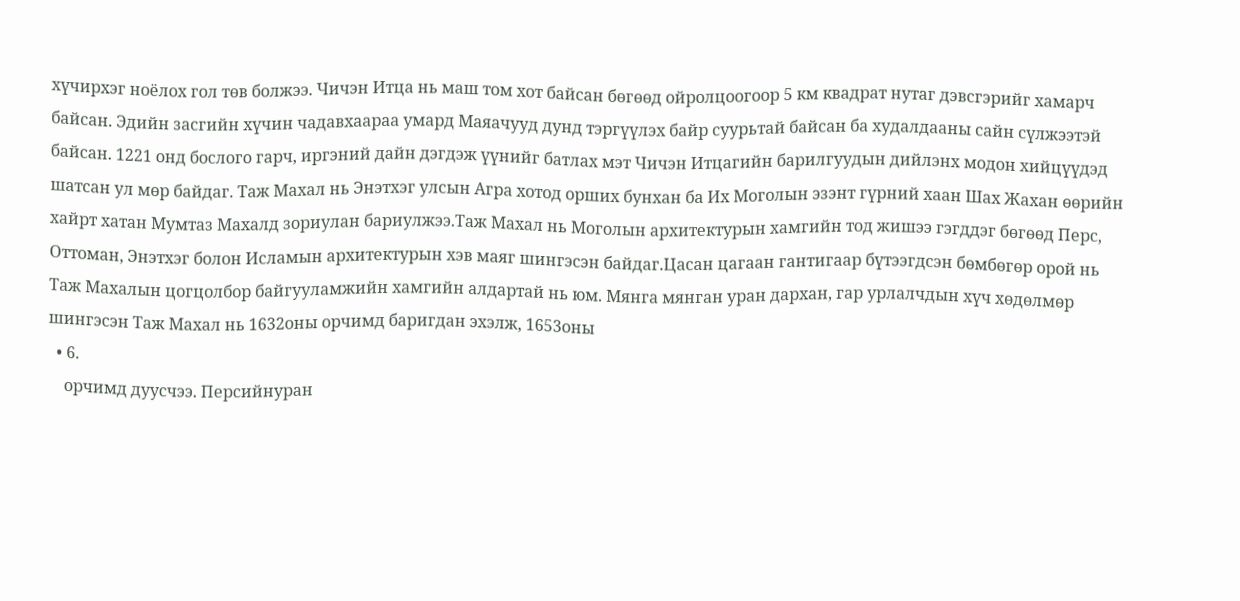хүчирхэг ноёлох гол төв болжээ. Чичэн Итца нь маш том хот байсан бөгөөд ойролцоогоор 5 км квадрат нутаг дэвсгэрийг хамарч байсан. Эдийн засгийн хүчин чадавхаараа умард Маяачууд дунд тэргүүлэх байр суурьтай байсан ба худалдааны сайн сүлжээтэй байсан. 1221 онд бослого гарч, иргэний дайн дэгдэж үүнийг батлах мэт Чичэн Итцагийн барилгуудын дийлэнх модон хийцүүдэд шатсан ул мөр байдаг. Таж Махал нь Энэтхэг улсын Агра хотод орших бунхан ба Их Моголын эзэнт гүрний хаан Шах Жахан өөрийн хайрт хатан Мумтаз Махалд зориулан бариулжээ.Таж Махал нь Моголын архитектурын хамгийн тод жишээ гэгддэг бөгөөд Перс, Оттоман, Энэтхэг болон Исламын архитектурын хэв маяг шингэсэн байдаг.Цасан цагаан гантигаар бүтээгдсэн бөмбөгөр орой нь Таж Махалын цогцолбор байгууламжийн хамгийн алдартай нь юм. Мянга мянган уран дархан, гар урлалчдын хүч хөдөлмөр шингэсэн Таж Махал нь 1632оны орчимд баригдан эхэлж, 1653оны
  • 6.
    орчимд дуусчээ. Персийнуран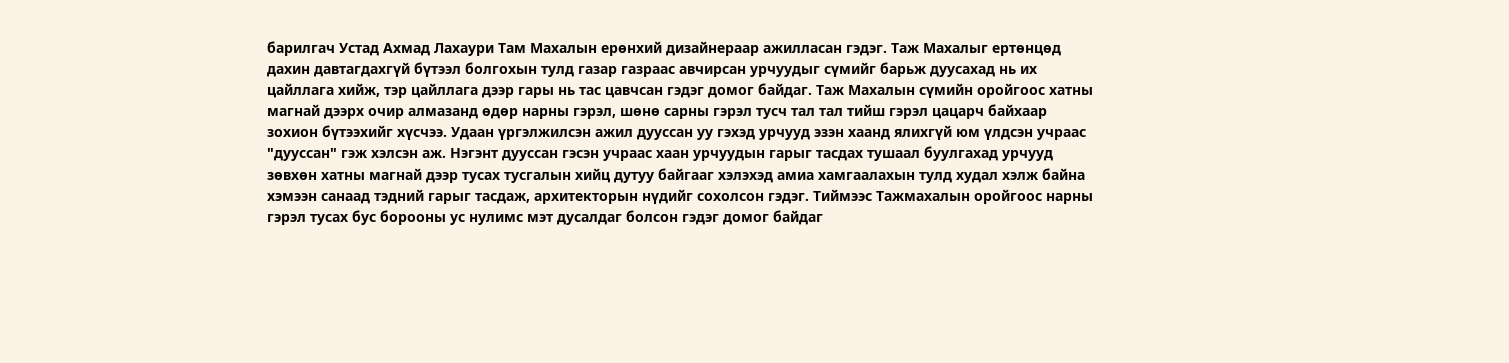барилгач Устад Ахмад Лахаури Там Махалын ерөнхий дизайнераар ажилласан гэдэг. Таж Махалыг ертөнцөд дахин давтагдахгүй бүтээл болгохын тулд газар газраас авчирсан урчуудыг сүмийг барьж дуусахад нь их цайллага хийж, тэр цайллага дээр гары нь тас цавчсан гэдэг домог байдаг. Таж Махалын сүмийн оройгоос хатны магнай дээрх очир алмазанд өдөр нарны гэрэл, шөнө сарны гэрэл тусч тал тал тийш гэрэл цацарч байхаар зохион бүтээхийг хүсчээ. Удаан үргэлжилсэн ажил дууссан уу гэхэд урчууд эзэн хаанд ялихгүй юм үлдсэн учраас "дууссан" гэж хэлсэн аж. Нэгэнт дууссан гэсэн учраас хаан урчуудын гарыг тасдах тушаал буулгахад урчууд зөвхөн хатны магнай дээр тусах тусгалын хийц дутуу байгааг хэлэхэд амиа хамгаалахын тулд худал хэлж байна хэмээн санаад тэдний гарыг тасдаж, архитекторын нүдийг сохолсон гэдэг. Тиймээс Тажмахалын оройгоос нарны гэрэл тусах бус борооны ус нулимс мэт дусалдаг болсон гэдэг домог байдаг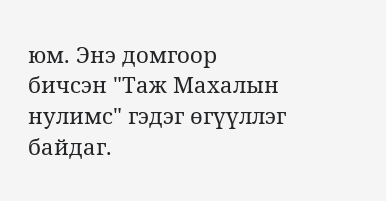юм. Энэ домгоор бичсэн "Таж Махалын нулимс" гэдэг өгүүллэг байдаг.